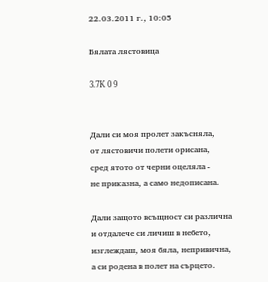22.03.2011 г., 10:05

Бялата лястовица

3.7K 0 9


Дали си моя пролет закъсняла,
от лястовичи полети орисана,
сред ятото от черни оцеляла -
не приказна, а само недописана.

Дали защото всъщност си различна
и отдалече си личиш в небето,
изглеждаш, моя бяла, непривична,
а си родена в полет на сърцето.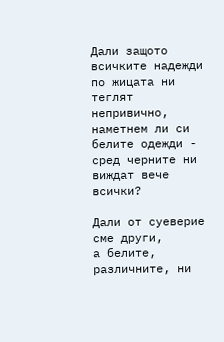Дали защото всичките надежди
по жицата ни теглят непривично,
наметнем ли си белите одежди -
сред черните ни виждат вече всички?

Дали от суеверие сме други,
а белите, различните, ни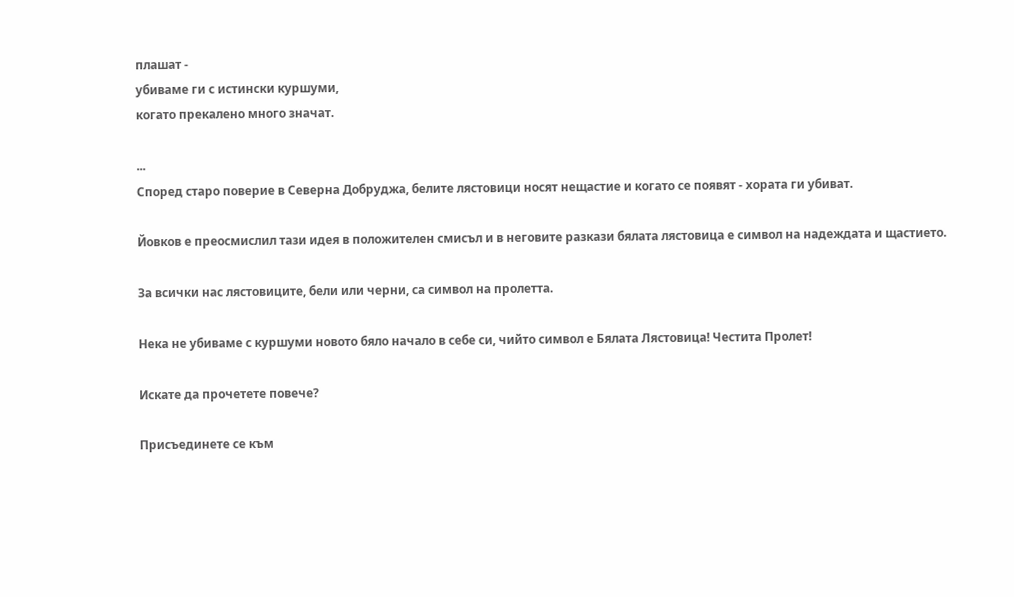плашат -
убиваме ги с истински куршуми,
когато прекалено много значат.

...
Според старо поверие в Северна Добруджа, белите лястовици носят нещастие и когато се появят - хората ги убиват.

Йовков е преосмислил тази идея в положителен смисъл и в неговите разкази бялата лястовица е символ на надеждата и щастието.

За всички нас лястовиците, бели или черни, са символ на пролетта.

Нека не убиваме с куршуми новото бяло начало в себе си, чийто символ е Бялата Лястовица! Честита Пролет!

Искате да прочетете повече?

Присъединете се към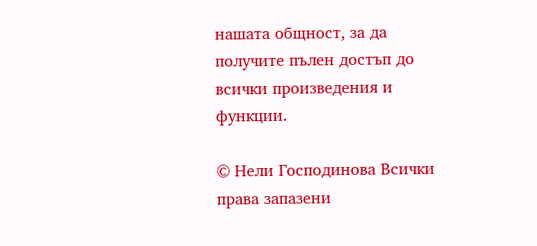нашата общност, за да получите пълен достъп до всички произведения и функции.

© Нели Господинова Всички права запазени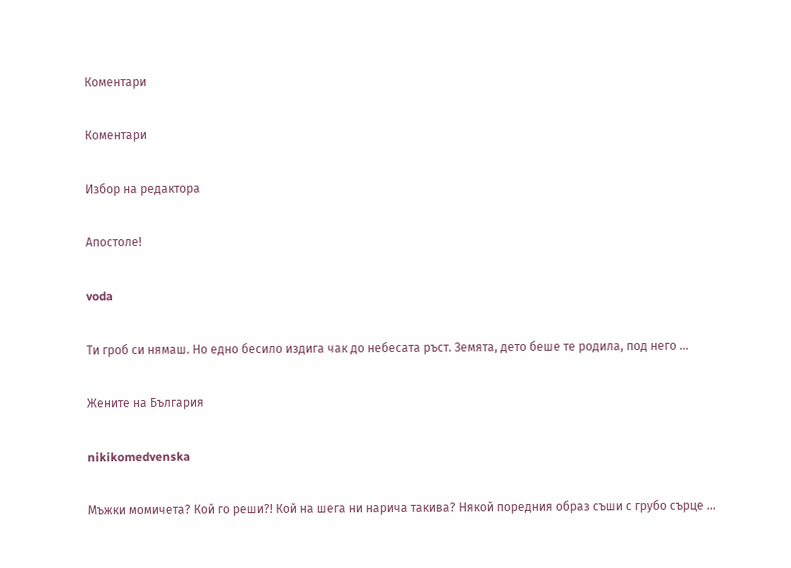Коментари

Коментари

Избор на редактора

Апостоле!

voda

Ти гроб си нямаш. Но едно бесило издига чак до небесата ръст. Земята, дето беше те родила, под него ...

Жените на България

nikikomedvenska

Мъжки момичета? Кой го реши?! Кой на шега ни нарича такива? Някой поредния образ съши с грубо сърце ...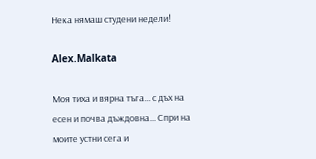Нека нямаш студени недели!

Alex.Malkata

Моя тиха и вярна тъга... с дъх на есен и почва дъждовна... Спри на моите устни сега и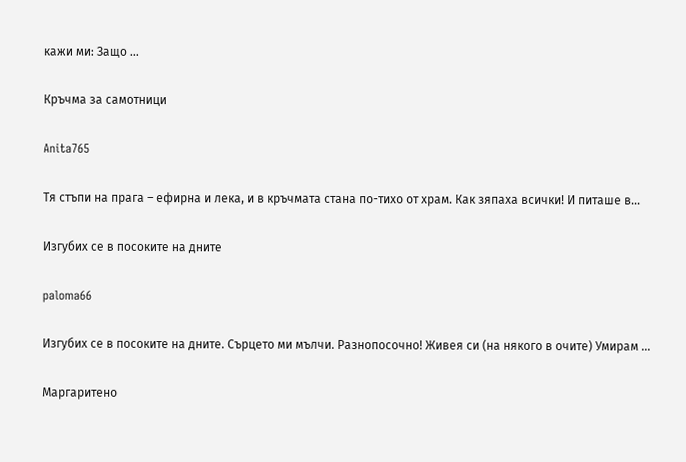кажи ми: Защо ...

Кръчма за самотници

Anita765

Тя стъпи на прага – ефирна и лека, и в кръчмата стана по-тихо от храм. Как зяпаха всички! И питаше в...

Изгубих се в посоките на дните

paloma66

Изгубих се в посоките на дните. Сърцето ми мълчи. Разнопосочно! Живея си (на някого в очите) Умирам ...

Маргаритено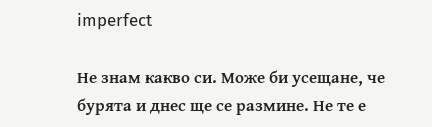imperfect

Не знам какво си. Може би усещане, че бурята и днес ще се размине. Не те е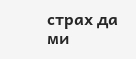страх да ми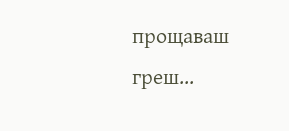прощаваш греш...